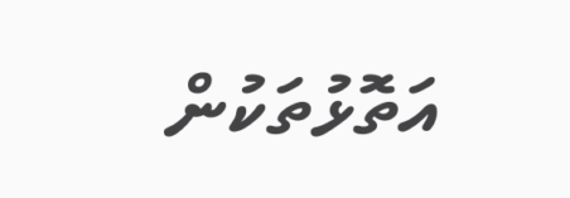އަތޮޅުތަކުން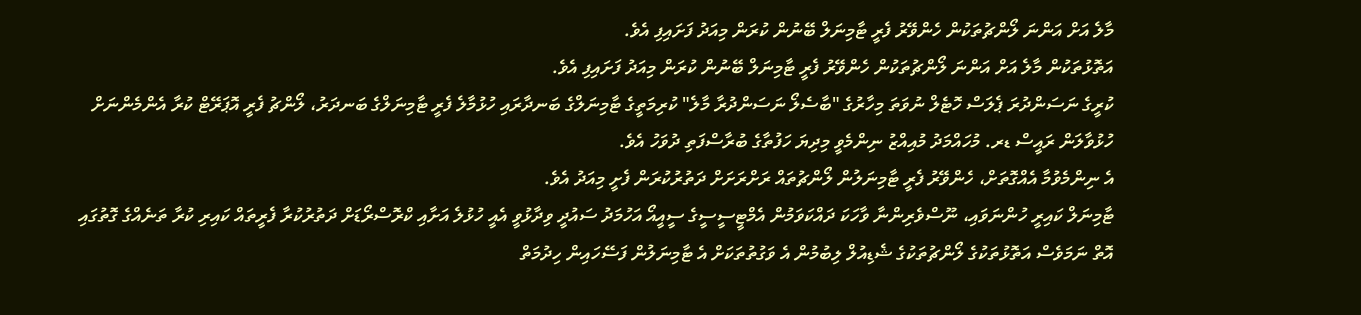މާލެ އަށް އަންނަ ލޯންޗުތަކުން ހެންވޭރު ފެރީ ޓާމިނަލް ބޭނުން ކުރަން މިއަދު ފަށައިފި އެވެ.
އަތޮޅުތަކުން މާލެ އަށް އަންނަ ލޯންޗުތަކުން ހެންވޭރު ފެރީ ޓާމިނަލް ބޭނުން ކުރަން މިއަދު ފަށައިފި އެވެ.
ކުރީގެ ނަސަންދުރަ ޕެލަސް ހޮޓެލް ނުވަތަ މިހާރުގެ "ބާސެލޯ ނަސަންދުރާ މާލެ" ކުރިމަތީގެ ޓާމިނަލްގެ ބަނދާރައި ހުޅުމާލެ ފެރީ ޓާމިނަލްގެ ބަނދަރު، ލޯންޗު ފެރީ އޮޕަރޭޓް ކުރާ އެންމެންނަށް ހުޅުވާލަން ރައީސް ޑރ. މުހައްމަދު މުއިއްޒު ނިންމެވީ މިދިޔަ ހަފުތާގެ ބުރާސްފަތި ދުވަހު އެވެ.
އެ ނިންމެވުމާ އެއްގޮތަށް، ހެންވޭރު ފެރީ ޓާމިނަލުން ލޯންޗުތައް ރަށްރަށަށް ދަތުރުކުރަން ފެށީ މިއަދު އެވެ.
ޓާމިނަލް ކައިރީ ހުންނަވައި، ނޫސްވެރިންނާ ވާހަކަ ދައްކަވަމުން އެމްޓީސީސީގެ ސީއީއޯ އަހުމަދު ސައުދީ ވިދާޅުވީ އެއީ ހުޅުލެ އަށާއި ކްރޮސްރޯޑަށް ދަތުރުކުރާ ފެރީތައް ކައިރި ކުރާ ތަނެއްގެ ގޮތުގައި އޮތް ނަމަވެސް އަތޮޅުތަކުގެ ލޯންޗުތަކުގެ ޝެޑިއުލް ލިބުމުން އެ ވަގުތުތަކަށް އެ ޓާމިނަލުން ފަސޭހައިން ހިދުމަތް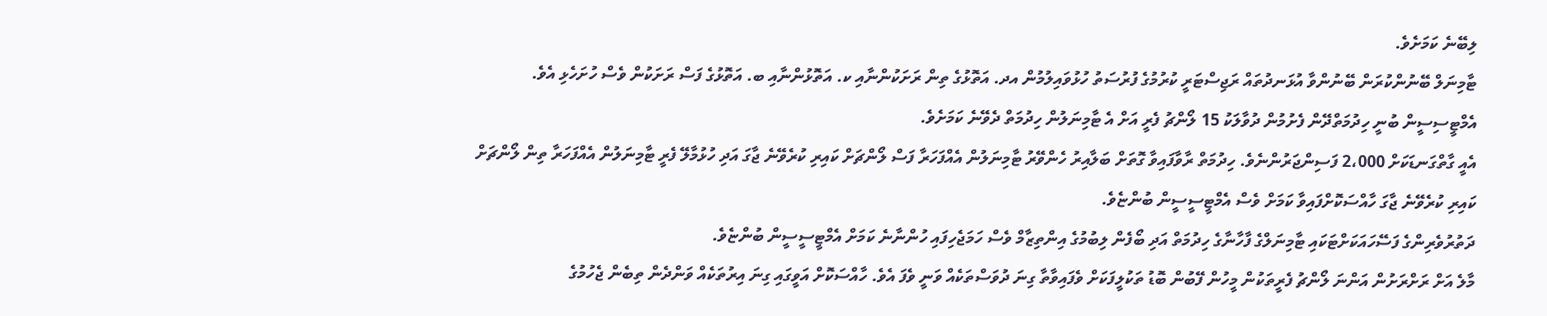ލިބޭނެ ކަމަށެވެ.
ޓާމިނަލް ބޭނުންކުރަން ބޭނުންވާ އުޅަނދުތައް ރަޖިސްޓަރީ ކުރުމުގެ ފުރުސަތު ހުޅުވައިލުމުން އދ. އަތޮޅުގެ ތިން ރަށަކުންނާއި ކ. އަތޮޅުންނާއި ބ. އަތޮޅުގެ ފަސް ރަށަކުން ވެސް ހުށަހެޅި އެވެ.
އެމްޓީސިސީން ބުނީ ހިދުމަތްދޭން ފެށުމުން ދުވާލަކު 15 ލޯންޗު ފެރީ އަށް އެ ޓާމިނަލުން ހިދުމަތް ދެވޭނެ ކަމަށެވެ.
އެއީ ގާތްގަނޑަކަށް 2،000 ފަސިންޖަރުންނެވެ. ހިދުމަތް ރާވާފައިވާ ގޮތަށް ބަލާއިރު ހެންވޭރު ޓާމިނަލުން އެއްފަހަރާ ފަސް ލޯންޗަށް ކައިރި ކުރެވޭނެ ޖާގަ އަދި ހުޅުމާލޭ ފެރީ ޓާމިނަލުން އެއްފަހަރާ ތިން ލޯންޗަށް ކައިރި ކުރެވޭނެ ޖާގަ ހާއްސަކޮށްފައިވާ ކަމަށް ވެސް އެމްޓީސީސީން ބުންޏެވެ.
ދަތުރުވެރިންގެ ފަސޭހައަކަށްޓަކައި ޓާމިނަލްގެ ފާހާނާގެ ހިދުމަތް އަދި ބޯފެން ލިބުމުގެ އިންތިޒާމް ވެސް ހަމަޖެހިފައި ހުންނާނެ ކަމަށް އެމްޓީސީސީން ބުންޏެވެ.
މާލެ އަށް ރަށްރަށުން އަންނަ ލޯންޗު ފެރީތަކުން މީހުން ފޭބުން ބޮޑު ތަކުލީފަކަށް ވެފައިވާތާ ގިނަ ދުވަސްތަކެއް ވަނީ ވެފަ އެވެ. ހާއްސަކޮށް އަވީގައި ގިނަ އިރުތަކެއް ވަންދެން ތިބެން ޖެހުމުގެ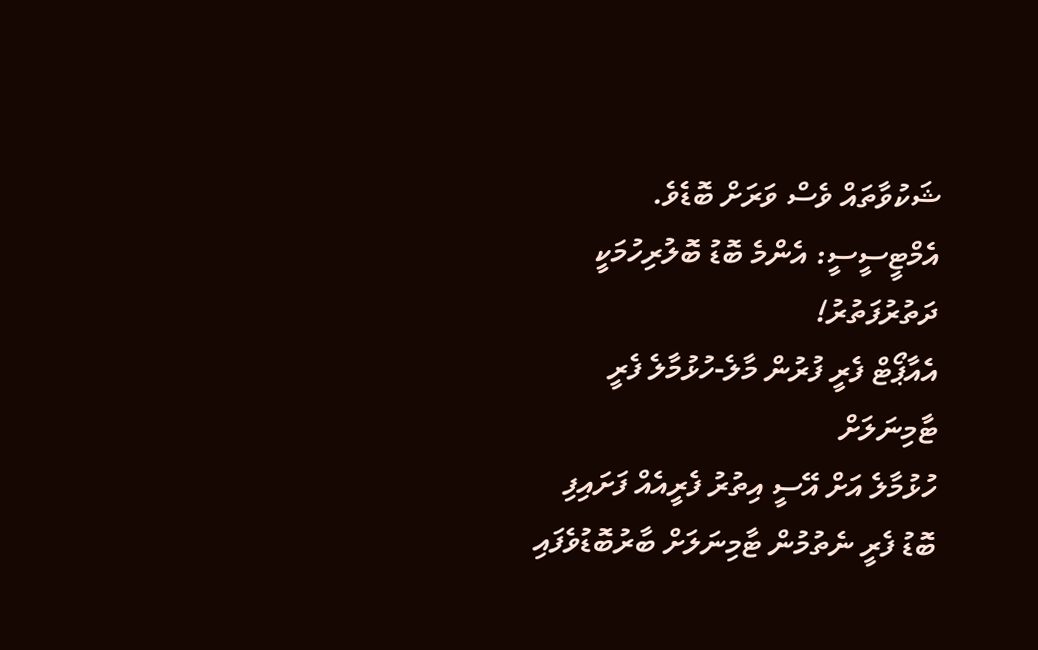ޝަކުވާތައް ވެސް ވަރަށް ބޮޑެވެ.
އެމްޓީސީސީ: އެންމެ ބޮޑު ބޮލުރިހުމަކީ ދަތުރުފަތުރު!
އެއާޕޯޓް ފެރީ ފުރުން މާލެ-ހުޅުމާލެ ފެރީ ޓާމިނަލަށް
ހުޅުމާލެ އަށް އޭސީ އިތުރު ފެރީއެއް ފަށައިފި
ބޮޑު ފެރީ ނެތުމުން ޓާމިނަލަށް ބާރުބޮޑުވެފައި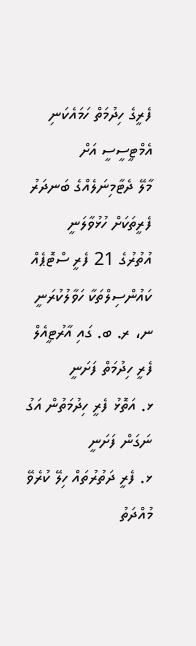ފެރީގެ ހިދުމަތް ހަމައެކަނި އެމްޓީސީސީ އަށް
މާލޭ ދެޓާމިނަލެއްގެ ބަނދަރު ފެރީތަކަށް ހުޅުވާލަނީ
އުތުރުގެ 21 ފެރީ ސްޓޮޕެއް ކައުންސިލްތަކާ ހަވާލުކުރަނީ
ނ، ރ. ބ. ގައި އާރުޓީއެލް ފެރީ ހިދުމަތް ފަށަނީ
ޅ. އަތޮޅު ފެރީ ހިދުމަތުން އަގު ނަގަން ފަށަނީ
ޅ. ފެރީ ދަތުރުތައް ހިލޭ ކުރެވޭ މުއްދަތު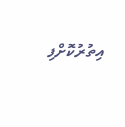އިތުރުކޮށްފި